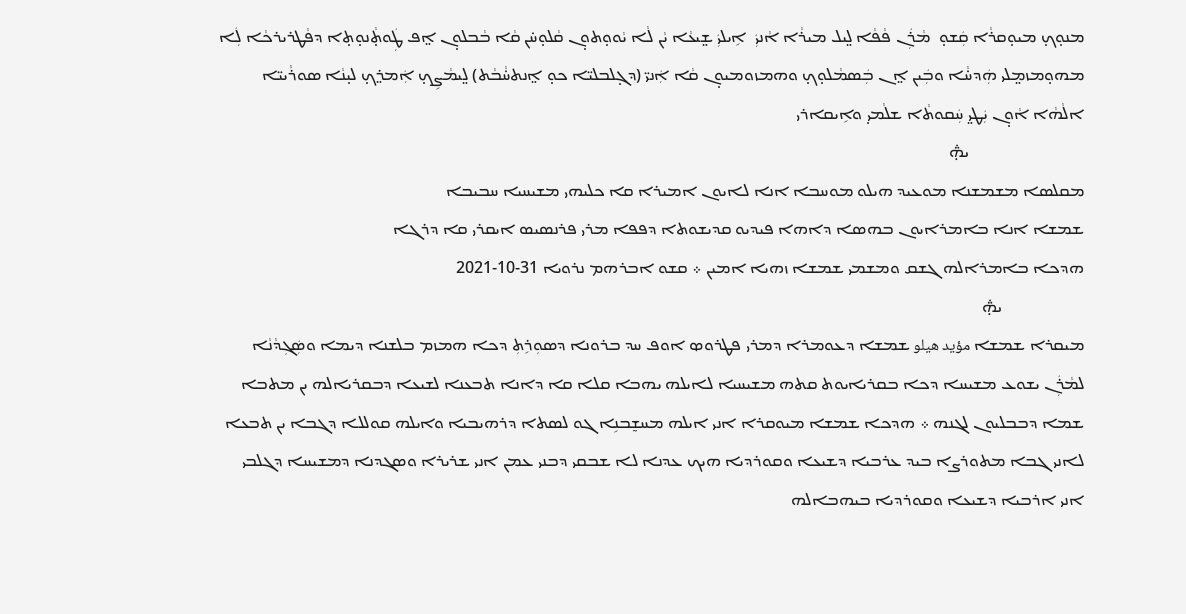ܡܢܘ̣ܟ̣ ܡܝܘ̣ܩܪܵܐ ܩܲܫܘ̣  ܡܵܪܲܢ ܦܵܦܵܐ ܠ̤ܝܠ ܡܝܪܵܐ ܐܵܢܝܲ  ܐܹܝܠܝܲ ܫ̤ܝܥܵܐ ܝܵܢ ܠܵܐ ܝܵܘܘ̣ܬܘ̣ܢ ܩܵܠܘ̣ܚ̇ܢ ܩܵܐ ܒܵܒܠܘ̣ܢ ܐ̤ܦ ܛܲܘܬ̣ܵܢܘ̣ܬ̣ܐ ܕܦܵܛܪܝܪܟܵܐ ܠܲܐ ܡܗܘ̣ܡܙܡ̤ܠܝ ܗܲܕܚ̇ܵܐ ܘܒܲܝܢ ܐ̤ܢ ܒܲܣܡܵܠܘ̣ܟ̣ ܘܗܡܙܘܡܝܘ̣ܢ ܩܵܐ ܐܲܢܝ̈ (ܕܓ̣ܠܒܠܝ̈ܐ ܟܘ̣ ܐ̤ܢܬܚ̇ܵܒܵܬ) ܠ̤ܝܡܵܨܹܟ̣ ܐܲܡܪ̤ܟ̣ ܠܝ̣ܢܵܐ ܣܘܪܵܝܝ̈ܐ  ܐܠܵܗܵܐ ܐܵܘ̣ܢ ܝܲܛܝ̤ ܚܲܩܘܬܵܐ ܫܠܵܡܝ̣ ܘܐܹܝܩܐܪܝ
                            ܞ
ܡܩܠܣܐ ܡܫܡܫܢܐ ܡܘܥܝܕ ܗܝܠܘ ܡܘܚܒܐ ܐܢܐ ܠܐܝܘܢ ܐܡܝܪܐ ܩܐ ܟܠܝܗܝ ܡܫܝܚܝܐ ܚܒܝܒܐ
ܫܡܫܐ ܐܢܐ ܒܐܡܪܐܝܘܢ ܒܗܣܐ ܕܐܗܐ ܦܝܕܝܘ ܩܕܝܫܘܬܐ ܕܦܦܐ ܡܪܝ ܦܪܢܤܝܣ ܐܝܩܪܝ ܩܐ ܕܪܓܐ
ܗܕܟܐ ܒܐܡܪܐܠܗ ܓܫܩ ܘܡܫܡܝ ܫܡܫܐ ܙܗܝܐ ܐܡܝܢ ܀ ܩܫܘ ܐܒܪܗܡ ܢܪܘܝܐ 31-10-2021
                    ܞ
ܡܝܩܪܐ ܫܡܫܐ مؤيد هيلو ܫܡܫܐ ܕܥܘܡܪܐ ܕܡܪܝ ܦܛܪܘܤ ܐܘܦ ܚܕ ܒܪܘܢܐ ܕܣܘܼܪܹܬܼ ܕܟܐ ܗܡܙܡ ܒܠܫܢܐ ܕܝܡܐ ܘܣܲܓܼܕܵܢܵܐ ܠܡܵܪܲܢ ܝܫܘܥ ܡܫܝܚܐ ܕܟܐ ܒܩܪܝܐܝܘܬ ܩܬܗ ܡܫܝܚܝܐ ܠܐܝܠܗ ܝܗܒܐ ܩܠܐ ܩܐ ܕܐܢܐ ܬܒܥܢܐ ܠܫܝܥܐ ܕܒܩܪܝܐܠܗ ܝܢ ܡܬܒܐ ܫܡܐ ܕܒܒܠܝܘܢ ܠܓܢܗ ܀ ܗܕܟܐ ܫܡܫܐ ܡܝܘܩܪܐ ܐܢܝ ܐܝܠܗ ܡܚܫ̰ܒܢܹܐ ܓܘ ܠܤܬܐ ܕܪܗܝܒܝܐ ܘܐܝܠܗ ܩܘܠܠܐ ܕܓܒܐ ܝܢ ܬܒܥܐ ܠܐܢܝ ܓܒܐ ܡܬܘܪܨܐ ܒܝܕ ܥܪܒܝܐ ܕܫܝܥܐ ܘܩܘܪܕܝܐ ܗܝܟ ܥܕܢܐ ܠܐ ܫܒܩܝ ܕܒܢܝ ܥܡܢ ܐܢܝ ܫܪܝܪܐ ܘܤܓܕܢܐ ܕܡܫܝܚܐ ܕܓܠܒܝ ܐܢܝ ܐܪܒܝܐ ܕܫܝܥܐ ܘܩܘܪܕܝܐ ܒܝܗܒܐܠܗ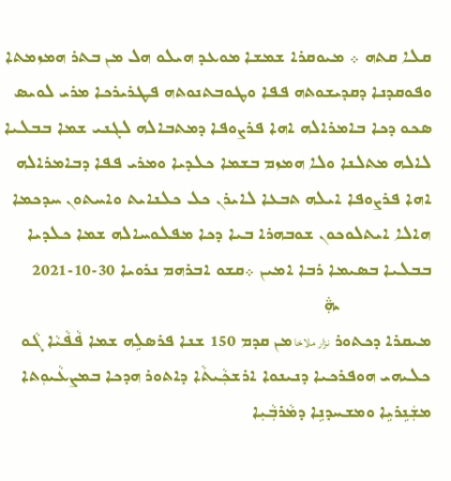ܩܠܐ ܩܬܗ ܀ ܡܝܘܩܪܐ ܫܡܫܐ ܡܘܥܕ ܗܝܠܘ ܗܠ ܡܢ ܒܬܪ ܗܡܙܡܬܐ ܘܦܘܩܕܢܐ ܕܩܕܝܫܘܬܗ ܦܦܐ ܘܛܘܒܬܢܘܬܗ ܦܛܪܝܪܟܐ ܡܪܝ ܠܘܝܣ ܤܟܘ ܕܟܐ ܒܐܡܪܐܠܗ ܐܗܐ ܦܪܨܘܦܐ ܕܡܬܒܐܠܗ ܠܓܢܝ ܫܡܐ ܒܒܠܝܐ ܠܐܠܗ ܡܬܠܢܐ ܘܠܐ ܗܡܙܡ ܒܫܡܐ ܟܠܕܝܐ ܘܡܪܝ ܦܦܐ ܕܒܐܡܪܐܠܗ ܐܗܐ ܦܪܨܘܦܐ ܐܝܠܗ ܬܒܥܐ ܠܐܝܪܢ ܟܠ ܟܠܢܐܝܬ ܘܐܚܬܘܢ ܚܕܟܡܐ ܗܐܠܐ ܐܝܬܠܘܟܘܢ ܫܘܒܗܪܐ ܒܝܐ ܕܟܐ ܡܦܠܘܚܐܠܗ ܫܡܐ ܟܠܕܝܐ ܒܒܠܝܐ ܒܤܝܡܐ ܪܒܐ ܐܡܝܢ ܀ܩܫܘ ܐܒܪܗܡ ܢܪܘܝܐ 30-10-2021
                   ܞ
ܡܝܩܪܐ ܕܟܬܘܪ نزار ملاخا ܡܢ ܩܕܡ 150 ܫܢܐ ܦܪܣܠܹܗ ܫܡܐ ܦܵܦܵܝܵܐ ܓܵܘ ܟܠܝܗܝ ܗܘܦܪܟܝܐ ܕܢܝܢܘܐ ܐܪܫܟܼܵܝܬܵܐ ܕܐܬܘܪ ܗܕܟܐ ܒܡܨܥܵܝܘܼܬܐ ܡܫܲܢܹܪܝܹܐ ܘܡܫܚܕܢܹܐ ܕܡܵܪܒܼܵܝܼܐ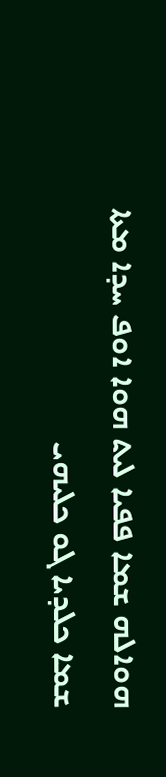ܗܘܐܠܗ ܫܡܐ ܦܦܝܐ ܠܝܬ ܗܘܐ ܐܘܦ ܚܕܐ ܡܬܐ ܫܡܐ ܟܠܕܝܐ ܓܘ ܟܠܝܗܝ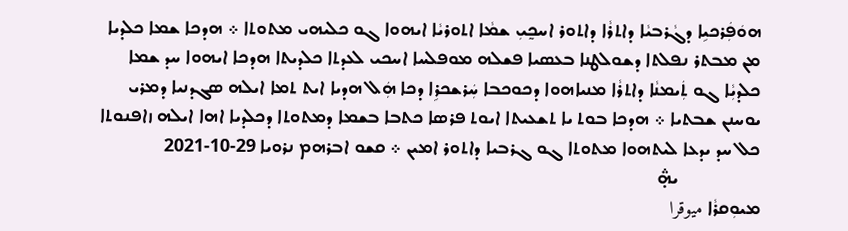ܗܘܿܦܲܪܟܝܹܐ ܕܓܵܪܒܝܵܐ ܕܐܬܪܵܐ ܕܐܬܘܪ ܐܚܟ̰ܝܼ ܫܡܵܐ ܐܬܘܪܝܵܐ ܐܝܗܘܐ ܓܘ ܟܠܝܗܝ ܡܬܘܬܐ ܀ ܗܕܟܐ ܫܡܐ ܟܠܕܝܐ ܡܢ ܡܒܬܪ ܢܦܠܬܐ ܕܫܘܠܛܢܐ ܒܥܣܝܐ ܦܫܠܗ ܡܘܦܠܚܐ ܐܚܟܝ ܠܥܕܬܐ ܟܠܕܝܬܐ ܗܕܟܐ ܐܝܗܘܐ ܚܕ ܫܡܐ ܟܠܕܝܼܵܐ ܓܘ ܬܲܝܡܢܵܐ ܕܐܬܪܵܐ ܡܢܝܐܗܘܐ ܕܟܘܟܒܐ ܚܲܪܫܟܪܹܐ ܕܟܐ ܗܲܠ ܗܕܝܐ ܐܝܬ ܬܡܐ ܐܝܠܗ ܤܓܕܢܝܐ ܕܡܪܝ ܝܘܚܢܢ ܫܒܬܝܐ ܀ ܗܕܟܐ ܒܘܬ ܝܐ ܬܫܥܝܬܐ ܐܝܘܬ ܦܪܤܐ ܟܬܒܐ ܒܫܡܐ ܕܡܬܘܬܐ ܕܟܠܕܝܐ ܐܗܐ ܐܝܠܗ ܙܐܦܢܘܬܐ ܟܠ ܚܕ ܝܕܥܐ ܠܝܬܗܘܐ ܡܬܘܬܐ ܓܘ ܓܪܒܝܐ ܕܐܬܘܪ ܐܡܝܢ ܀ ܩܫܘ ܐܒܪܗܡ ܢܪܘܝܐ 29-10-2021
                  ܞ
ܡܝܘܼܩܪܵܐ ميوقرا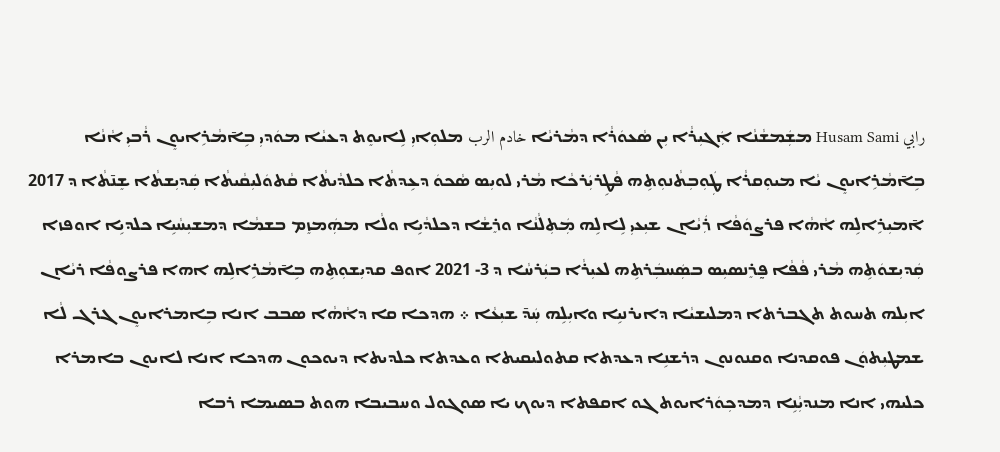رابي Husam Sami ܡܫܲܡܫܵܢܵܐ ܐܲܓܝܼܪܵܐ ܝܼܢ ܤܵܥܘܿܪܵܐ ܕܡܵܪܝܵܐ خادم الرب ܡܠܘܼܐܝܼ ܠܹܐܝܘܸܬ ܕܥܝܵܐ ܡܘܿܕܝܼ ܒܹܐ̄ܡܵܪܹܐܝܘܸܢ ܪܵܒܝܼ ܐܵܢܵܐ ܒܹܐ̄ܡܵܪܹܐܝܘܸܢ ܝܵܐ ܡܝܘܼܩܪܵܐ ܛܲܘܼܒܼܬܵܢܘܼܬܹܗ ܦܵܛܹܪܝܲܪܟܵܐ ܡܵܪܝ ܠܘܝܼܤ ܤܵܟܘܿ ܕܥܹܕܬܵܐ ܟܠܕܵܝܬܵܐ ܩܵܬܘܿܠܝܼܩܵܝܬܵܐ ܩܲܕܝܼܫܬܵܐ ܫܸܢ̄ܬܵܐ ܕ 2017 ܐ̄ܡܝܼܪܹܐܠܹܗ ܐܵܗܵܐ ܦܪܨܘܿܦܵܐ ܪܲܝܵܐܢ ܫܝܼܥܝܼ ܠܹܐܠܹܗ ܡܲܬܼܠܵܢܵܐ ܘܪܸܫܵܐ ܕܟܠܕܵܝܹܐ ܘܠܵܐ ܡܗܲܡܙܸܡ ܒܫܡܵܐ ܕܡܫܝܼܚܵܝܹܐ ܟܠܕܝܹܐ ܐܘܦܙܐ ܩܲܕܝܼܫܘܿܬܹܗ ܡܵܪܝ ܦܵܦܵܐ ܦ̰ܪܸܢܤܝܼܤ ܒܤܲܚܒܲܪܬܹܗ ܠܥܝܼܪܵܐ ܒܝܲܪܚܵܐ ܕ 3- 2021 ܐܘܦ ܩܕܝܼܫܘܼܬܹܗ ܒܹܐ̄ܡܵܪܹܐܠܹܗ ܐܗܐ ܦܪܨܘܦܵܐ ܪܝܵܐܢ ܐܝܼܠܗ ܬܚܘܬ ܬܓܒܪܬܐ ܕܡܠܝܫܝܵܐ ܕܐܝܪܢܝܹܐ ܘܐܝܼܠܹܗ ܚܲܕ̄ ܫܝܼܥܵܐ ܀ ܗܕܟܐ ܩܐ ܕܐܵܗܵܐ ܤܒܒ ܐܢܐ ܒܹܐܡܪܐܝܘܸܢ ܓܪܓ ܠܵܐ ܫܡܛܝܼܬܘܿܢ ܦܘܩܕܢܐ ܘܩܢܘܢܘܢ ܕܪܫܢܹܐ ܕܥܕܬܐ ܩܬܘܠܝܩܝܬܐ ܘܥܕܬܐ ܟܠܕܝܬܐ ܕܝܘܟܘܢ ܗܕܟܐ ܐܢܐ ܠܐܝܘܢ ܒܐܡܪܐ ܟܠܝܗܝ ܐܢܐ ܡܢܕܝܼܵܢܹܐ ܕܡܕܟܼܘܿܪܐܝܘܬ ܓܘ ܐܩܦܬܐ ܕܝܘܟ ܝܐ ܤܘܓܘܠ ܘܚܒܝܒܐ ܗܘܬ ܒܤܝܡܐ ܪܒܐ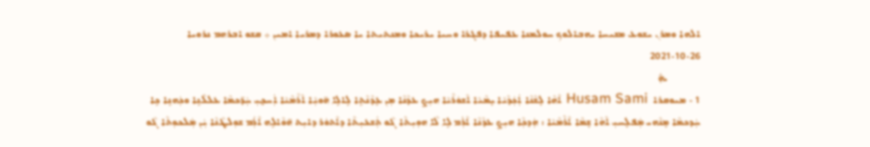ܐܠܗܐ ܘܡܪܢ ܝܫܘܥ ܡܫܝܚܐ ܝܗܒܐܠܘܟ ܚܘܠܡܢܐ ܥܦܝܦܐ ܕܦܓܪܐ ܘܚܝܐ ܝܪܝܟܐ ܘܡܢܬܝܬܐ ܝܐ ܤܥܘܪܐ ܕܡܪܝܐ ܐܡܝܢ ܀ ܩܫܘ ܐܒܪܗܡ ܢܪܘܝܐ 26-10-2021
            ܞ
1 - ܡܝܘܩܪܐ  Husam Sami ܐܵܗܵܐ ܠܸܫܵܢܵܐ ܐܲܟܲܕܵܝܵܐ ܝܸܡܵܝܵܐ ܐܵܫܘܿܪܵܝܵܐ ܗܝܼܟ̰ ܥܕܵܢܵܐ ܡܼܢ ܥܸܕܵܢܵܬܹܐ ܠܹܐܠܹܐ ܗ̄ܘܝܼܵܐ ܐܵܪܵܡܵܝܵܐ ܐܲܚܟ̰ܝܼ ܚܲܕ̄ܟܡܵܐ ܥܠܠܵܢܹܐ ܘܟܲܗܢܹܐ ܟܹܐ ܚܲܕܟܡܵܐ ܡܸܢܵܗܝ ܡܲܦܠܸܚܝܼ ܐܵܗܵܐ ܫܸܡܵܐ ܐܵܪܵܡܵܝܵܐ : ܗܲܕܟܼܵܐ ܗܝܼܟ̰ ܥܕܵܢܵܐ ܐܵܪܲܡ ܠܹܐ ܠܵܐ ܗܘܼܝܼܬܵܐ ܓܵܘ ܬܲܫܥܝܼܬܵܐ ܕܐܵܬܘܿܪ ܕܐܝܼܬ ܗ̄ܘܵܐܠܹܗ ܐܵܪܲܡ ܫܘܼܠܛܵܢܵܐ ܝܲܢ ܡܲܠܟܘܼܬܵܐ ܓܵܘ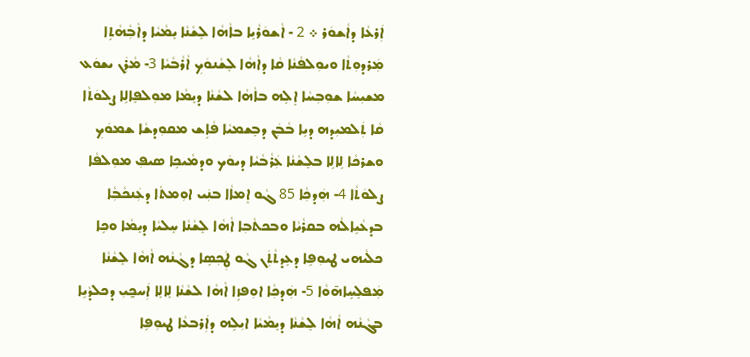ܐܲܪܥܵܐ ܕܐܵܫܘܿܪ ܀ 2 - ܐܵܫܘܿܪܵܝܹܐ ܒܐܵܗܵܐ ܠܸܫܵܢܵܐ ܝܸܡܵܝܵܐ ܕܐܵܒܼܵܗܵܬܹܐ ܡܲܪܕܘܼܬܵܐ ܘܝܘܼܠܦܵܢܵܐ ܩܵܐ ܕܐܵܗܵܐ ܠܸܫܵܢܘܿܟܼ ܐܵܪܵܒܵܝܵܐ 3- ܡܵܪܲܢ ܝܫܘܿܥ ܡܫܝܼܚܵܐ ܫܘܼܒܼܚܵܐ ܐܸܠܹܗ ܒܐܵܗܵܐ ܠܫܵܢܵܐ ܕܝܸܡܵܐ ܡܘܼܠܦܸܐܠܹܐ ܨܠܘܿܬܵܐ ܩܵܐ ܬܲܠܡܝܼܕܗ ܕܝܹܐ ܒܵܒܲܢ ܕܒܸܫܡܝܵܐ ܦܵܐܹܫ ܡܩܘܼܕܫܵܐ ܫܡܘܿܟܼ ܘܫܪܟܵܐ ܠܹܐܠܹܐ ܒܠܸܫܵܢܵܐ ܥܲܪܵܒܵܝܵܐ ܕܝܘܿܟ ܘܕܡܵܝܟܹܐ ܤܝܦܼ ܡܘܼܠܦܵܐ ܨܠܘܿܬܵܐ 4- ܗܲܕܟܼܵܐ 85 ܓܵܘ ܐܸܡܐܵܐ ܒܢܲܝ ܐܘܼܡܬܵܐ ܕܥܲܢܟܵܒܼܵܐ ܒܕܥܵܝܹܐܠܵܗ ܒܩܪܵܝܵܐ ܘܒܟܬܵܒܼܐ ܐܵܗܵܐ ܠܸܫܵܢܵܐ ܚܸܠܝܵܐ ܕܝܸܡܵܐ ܘܟܹܐ ܟܠܵܝܗܝ ܛܝܘܼܦܹܐ ܕܥܹܕܬܵܬܲܢ ܓܵܘ ܛܲܟܼܤܹܐ ܕܓܵܢܵܗ ܐܵܗܵܐ ܠܸܫܵܢܵܐ ܡܲܦܠܸܚܹܐܗ̄ܘܵܐ 5- ܗܲܕܟܼܵܐ ܐܘܼܦܙܹܐ ܐܵܗܵܐ ܠܫܵܢܵܐ ܠܸܐܠܸܐ ܐܲܚܟ̰ܝܼ ܕܟܠܕܵܝܹܐ ܒܓܵܢܵܗ ܐܵܗܵܐ ܠܸܫܵܢܵܐ ܕܝܸܡܵܝܵܐ ܐܝܼܠܹܗ ܕܐܲܪܒܥܵܐ ܛܝܘܼܦܹܐ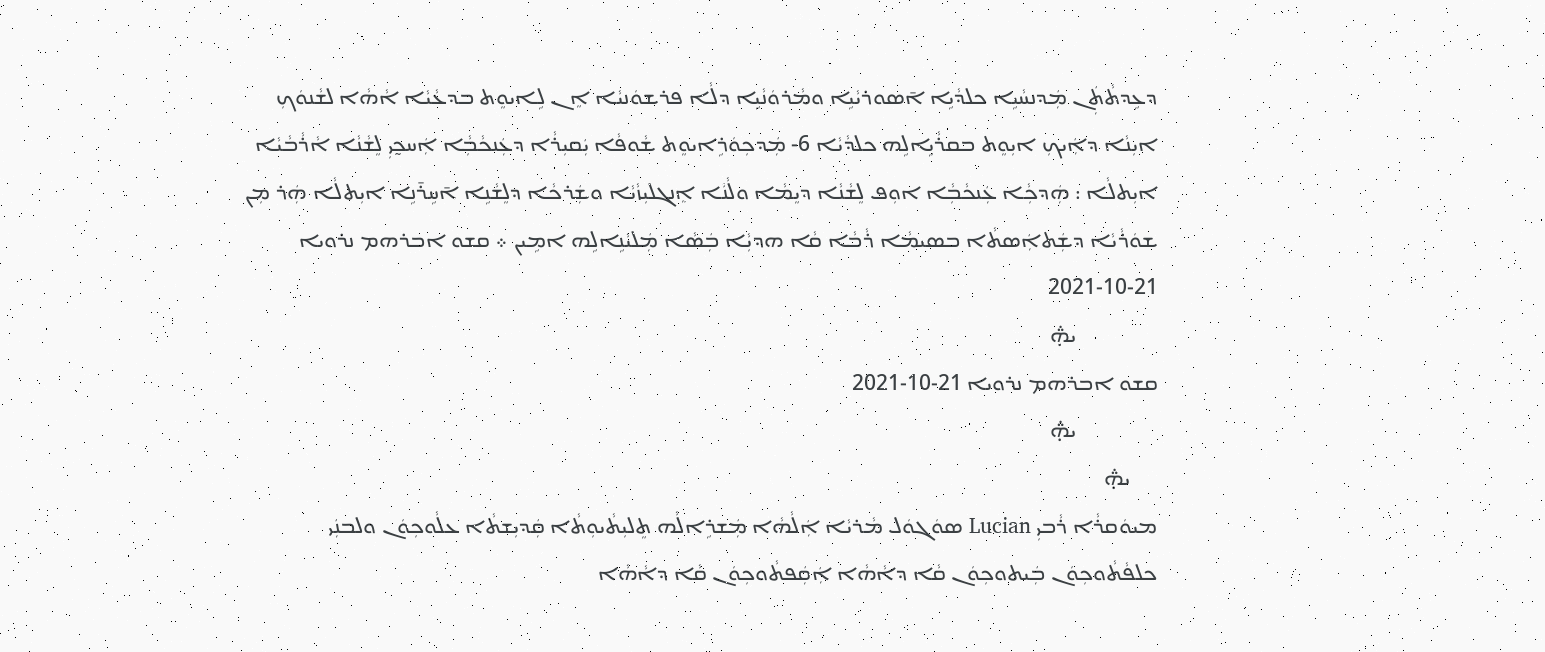ܕܥܹܕܬܵܬܲܢ ܡܲܕܢܚܵܝܹܐ ܟܠܕܵܝܹܐ ܐ̄ܤܘܪܝܵܝܹܐ ܘܡܵܪܘܿܢܵܝܹܐ ܕܠܵܐ ܦܪܫܘܿܢܝܵܐ ܐܸܢ ܠܹܐܝܘܸܬ ܒܕܥܵܝܵܐ ܐܵܗܵܐ ܠܫܵܢܘܿܟܼ ܐܝܼܢܵܐ ܕܐܲܝܟܼ ܐܝܼܘܸܬ ܒܩܪܵܝܹܐܠܹܗ ܟܠܕܵܝܵܐ 6- ܡܲܕܟܼܘܿܪܹܐܝܘܸܬ ܫܵܘܦܵܐ ܝܲܩܝܼܪܵܐ ܕܥܲܢܟܵܒܼܵܐ ܐܲܚܟ̰ܝܼ ܠܸܫܵܢܵܐ ܐܵܪܵܒܵܝܵܐ ܐܝܼܬܠܵܐ : ܗܲܕܟܼܵܐ ܥܲܢܟܵܒܼܵܐ ܐܘܼܦ ܠܸܫܵܢܵܐ ܕܝܸܡܵܐ ܘܠܵܢܵܐ ܐܸܢܓܠܝܼܙܵܝܵܐ ܘܫܲܪܟܵܐ ܕܠܸܫܵܢܹܐ ܐ̄ܚܹܪ̄ܢܹܐ ܐܝܼܬܠܵܐ ܗܲܪ ܡܼܢ ܫܘܿܪܵܝܵܐ ܕܫܲܬܐܲܤܬܵܐ ܒܤܝܡܵܐ ܪܵܒܵܐ ܩܵܐ ܗܕܝܼܵܐ ܒܲܤܵܐ ܡܲܠܝܵܢܹܐܠܹܗ ܐܡܹܝܢ ܀ ܩܫܘ ܐܒܪܗܡ ܢܪܘܝܐ 21-10-2021
               ܞ
ܩܫܘ ܐܒܪܗܡ ܢܪܘܝܐ 21-10-2021
               ܞ
     ܞ
ܡܝܘܿܩܪܵܐ ܪܵܒܝܼ Lucian ܤܘܿܓܘܿܠ ܡܵܪܝܵܐ ܐܲܠܵܗܵܐ ܡܲܫܪܹܐܠܵܗ ܬܸܠܝܼܬܵܝܘܼܬܵܐ ܩܲܕܝܼܫܬܵܐ ܥܠܵܘܟܼܘܿܢ ܘܠܒܢܲܝ ܟܠܦܵܬܵܘܟܼܘܿܢ ܒܲܝܬܘܟܼܘܿܢ ܩܵܐ ܕܐܵܗܵܐ ܐܲܩܲܦܬܵܘܟܼܘܿܢ ܩܵܐ ܕܐܵܗܵܐ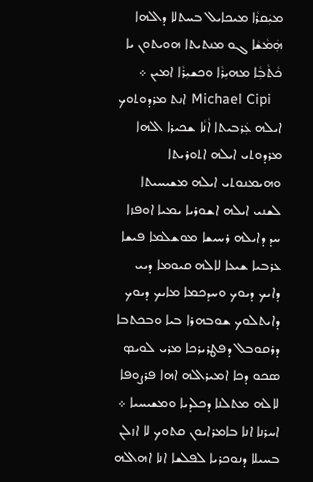ܡܝܲܩܪܵܐ ܡܝܟܐܝܠ ܒܚܬܠܐ ܕܐܠܗܐ ܗܲܡܵܫܵܐ ܓܘ ܡܢܬܝܬܐ ܗܘܝܬܘܢ ܝܐ ܟܵܬܵܒܼܵܐ ܡܗܝܼܪܵܐ ܘܟܫܝܼܪܵܐ ܐܡܝܢ ܀
   Michael Cipi ܐܢܬ ܡܪܕܘܬܘܟ ܐܝܠܗ ܥܲܪܒܝܬܐ ܐܵܢܵܐ ܫܟܝܪܐ ܐܠܗܐ ܡܪܕܘܬܝ ܐܝܠܗ ܐܬܘܪܝܬܐ ܘܗܝܡܢܘܬܝ ܐܝܠܗ ܡܫܝܚܝܬܐ ܠܫܢܝ ܐܝܠܗ ܐܫܘܪܝܐ ܝܡܝܐ ܐܘܦܙܐ ܚܕ ܕܐܝܠܗ ܪܚܝܫܐ ܡܘܫܠܡܐ ܦܝܫܐ ܥܪܒܝܐ ܫܝܥܐ ܠܐܠܗ ܩܝܘܡܐ ܕܝܝ ܕܐܝܟ ܕܝܘܟ ܘܚܕܟܡܐ ܡܐܝܟ ܕܝܘܟ ܕܐܝܬܠܘܟ ܫܘܒܗܪܐ ܒܝܐ ܘܒܟܬܒܐ ܕܪܩܘܒܠ ܕܦܛܪܝܪܟܐ ܡܪܝ ܠܘܝܤ ܤܟܘ ܕܟܐ ܐܡܝܪܐܠܗ ܐܗܐ ܦܪܨܘܦܐ ܠܐܠܗ ܡܬܠܢܐ ܕܟܠܕܝܐ ܘܡܫܝܚܝܐ ܀ ܐܚܪܢܐ ܐܢܐ ܒܐܡܪܐܝܘܢ ܩܬܘܟ ܠܐ ܐܙܠܢ ܒܚܝܠܐ ܕܢܘܟܪܝܐ ܠܦܠܫܐ ܐܢܐ ܐܗܐܠܗ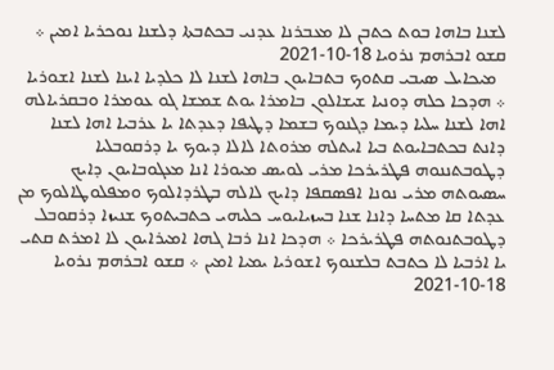ܠܫܢܐ ܒܐܗܐ ܒܘܬ ܟܬܒܢ ܠܐ ܡܥܒܪܢܐ ܥܕܢܝ ܒܟܬܒܬܐ ܕܠܫܢܐ ܢܘܟܪܝܐ ܐܡܝܢ ܀ ܩܫܘ ܐܒܪܗܡ ܢܪܘܝܐ 18-10-2021
  ܡܝܟܐܝܠ ܤܝܒܝ ܩܬܘܟ ܒܬܒܐܝܘܢ ܒܐܗܐ ܠܫܢܐ ܠܐ ܟܠܕܝܐ ܐܝܢܐ ܠܫܢܐ ܐܫܘܪܝܐ ܀ ܗܕܟܐ ܟܠܗ ܕܘܢܝܐ ܫܝܫܐܠܘܢ ܒܐܡܪܐ ܝܘܬ ܫܡܫܐ ܓܘ ܥܘܡܪܐ ܘܒܩܪܝܐܠܗ ܐܗܐ ܠܫܢܐ ܚܠܝܐ ܕܝܡܐ ܕܓܢܘܟ ܒܫܡܐ ܕܛܝܦܐ ܕܥܕܬܐ ܝܐ ܥܪܒܝܐ ܐܗܐ ܠܫܢܐ ܕܐܢܬ ܒܟܬܒܐܝܘܬ ܒܝܐ ܐܝܬܠܗ ܡܪܘܬܐ ܠܐܠܐ ܕܝܘܟ ܝܐ ܕܪܩܘܒܠܝܐ ܕܛܘܒܬܢܢܘܗ ܦܛܪܝܪܟܐ ܡܪܝ ܠܘܝܣ ܡܝܘܪܐ ܐܢܐ ܡܥܓܘܒܐܝܘܢ ܕܐܝܟ ܚܣܝܘܬܗ ܡܪܝ ܢܘܢܐ ܐܦܣܩܦܐ ܕܐܝܟ ܠܐܠܗ ܒܛܪܕܐܠܘܟ ܘܡܦܠܘܛܐܠܘܟ ܡܢ ܥܕܬܐ ܩܐ ܡܬܚܐ ܕܐܢܐ ܫܢܐ ܒܚܙܝܐܝܘܚ ܟܠܝܗܝ ܟܬܒܝܬܘܟ ܫܢܝܙܐ ܕܪܩܘܒܠ ܕܛܘܒܬܢܘܬܗ ܦܛܪܝܪܟܐ ܀ ܗܕܟܐ ܐܢܐ ܪܒܐ ܓܗܐ ܐܡܝܪܐܝܘܢ ܠܐ ܐܡܪܬ ܩܬܝ ܝܐ ܐܪܒܝܐ ܠܐ ܟܬܒܬ ܒܠܫܢܘܟ ܐܫܘܪܝܐ ܝܡܝܐ ܐܡܝܢ ܀ ܩܫܘ ܐܒܪܗܡ ܢܪܘܝܐ 18-10-2021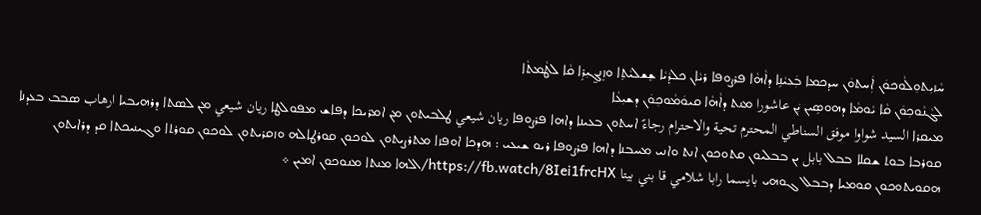ܚܵܙܝܼܬܘܼܠܵܘܟܘܿܢ ܐܲܚܬܘܿܢ ܚܕܟܡܐ ܒܲܥܝܵܢܹܐ ܕܐܵܗܵܐ ܦܪܨܘܦܐ ܪܝܵܐܢ ܟܠܕܵܝܵܐ ܫܸܫܠܝܵܬܹܐ ܘܙܸܢܓ̰ܝܼܪܹܐ ܩܵܐ ܠܛܵܡܬܵܐ
ܠܓܵܢܵܘܟܼܘܿܢ ܩܵܐ ܝܵܘܡܵܐ ܕܗܘܣܹܝܢ ܝܲܢ عاشورا ܡܢܬ ܕܐܵܗܵܐ ܩܝܘܿܡܵܘܟܼܘܿܢ ܕܫܝܼܥܵܐ
ܡܝܩܪܐ السيد شواوا موفق السناطي المحترم تحية والاحترام رجاءً ܐܚܬܘܢ ܒܥܝܢܐ ܕܐܗܐ ܦܪܨܘܦܐ ريان شيعي ܛܠܒܝܬܘܢ ܡܢ ܐܡܪܝܟܐ ܕܦܐܫ ܡܦܘܠܛܐ ريان شيعي ܡܢ ܠܣܬܐ ܕܪܗܝܒܝܐ ارهاب ܤܒܒ ܒܥܕܢܐ ܩܘܪܒܐ ܒܘܬ ܫܩܠܐ ܒܒܠ بابل ܝܢ ܒܒܠܝܘܢ ܩܬܘܟܘܢ ܐܢܬ ܘܐܢܝ ܡܚܒܢܐ ܕܐܗܐ ܦܪܨܘܦܐ ܪܝܘ ܫܝܥܝ : ܗܕܟܐ ܐܘܦܙܐ ܡܬܪܨܝܬܘܢ ܠܘܟܘܢ ܩܘܪܛܐܠܗ ܘܙܩܪܝܬܘܢ ܠܘܟܘܢ ܩܘܪܬܐ ܘܓܝܢܝܟܬܐ ܩܕ ܕܪܐܝܬܘܢ ܗܩܘܝܬܘܟܘܢ ܩܘܡܝܐ ܕܒܒܠ ܓܘܗܝ بايسما رابا شلامي قا بني بيتا https://fb.watch/8Iei1frcHX/ܐܠܗܐ ܡܢܬܐ ܡܢܘܟܘܢ ܐܡܝܢ ܀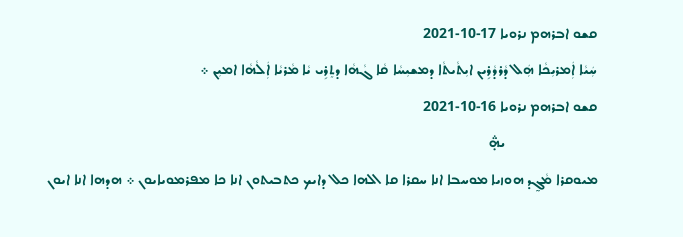ܩܫܘ ܐܒܪܗܡ ܢܪܘܝܐ 17-10-2021
ܚܲܝܵܐ ܐܲܡܪܝܼܟܵܐ ܗܲܠ ܕܵܪܕܵܪܹܝܢ ܐܝܼܬܵܝܬܵܐ ܕܡܫܝܼܚܵܐ ܩܵܐ ܓܵܗܵܐ ܕܬܸܪܹܝ ܝܵܐ ܡܵܪܝܵܐ ܐܲܠܵܗܵܐ ܐܡܝܼܢ ܀
ܩܫܘ ܐܒܪܗܡ ܢܪܘܝܐ 16-10-2021
                          ܞ
ܡܝܘܩܪܐ ܡܵܓ̰ܕ ܗܘܙܝܐ ܡܘܚܒܐ ܐܢܐ ܚܩܪܐ ܩܐ ܐܠܗܐ ܟܠ ܕܐܝܟ ܟܬܒܝܬܘܢ ܐܢܐ ܟܐ ܡܦܪܡܘܝܐܝܘܢ ܀ ܗܕܗܐ ܐܢܐ ܐܝܘܢ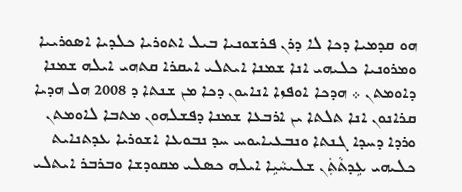ܗܘ ܩܕܡܝܐ ܕܟܐ ܠܐ ܕܪܢ ܦܪܫܘܢܝܐ ܒܝܠ ܐܬܘܪܝܐ ܟܠܕܝܐ ܐܣܘܪܝܝܐ ܘܡܪܘܢܝܐ ܟܠܝܗܝ ܐܢܐ ܫܡܢܐ ܐܝܬܠܝ ܐܝܩܪܐ ܩܬܗܝ ܐܝܠܗ ܫܡܢܐ ܕܐܘܡܬܢ ܀ ܗܕܟܐ ܐܘܦܙܐ ܐܢܐܝܘܢ ܕܟܐ ܡܢ ܫܢܬܐ ܕ 2008 ܗܠ ܗܕܝܐ ܩܪܐܢܘܢ ܐܢܐ ܬܠܬܐ ܝܢ ܐܪܒܥܐ ܫܡܢܐ ܕܦܫܠܗܘܢ ܡܬܒܐ ܠܐܘܡܬܢ ܘܪܕܐ ܕܚܕܐ ܓܢܬܐ ܘܢܒܥܝܐܝܘܚ ܚܕ ܢܒܘܥܐ ܐܫܘܪܝܐ ܥܕܬܢܐܝܬ ܟܠܝܗܝ ܥܹܕܬܵܬܲܢ ܫܠܝܚܵܝܹܐ ܐܝܠܗ ܟܤܠܝ ܡܩܘܕܫܐ ܘܒܪܒܪ ܐܝܬܠܝ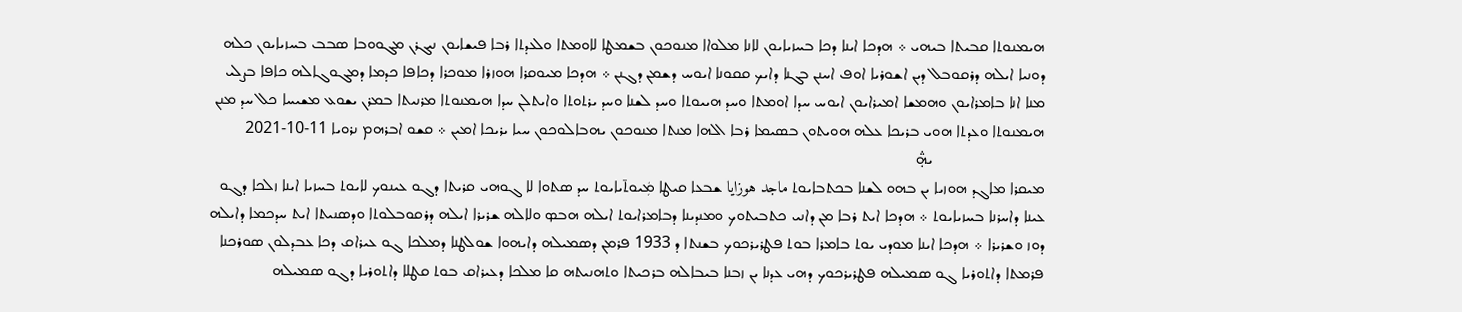ܗܝܡܢܘܬܐ ܩܒܝܬܐ ܒܝܗܝ ܀ ܗܕܟܐ ܐܝܢܐ ܕܟܐ ܒܚܙܝܐܝܘܢ ܠܐܢܐ ܡܠܘܐܐ ܡܢܘܟܘܢ ܒܫܡܛܐ ܠܐܘܡܬܐ ܘܠܥܕܬܐ ܪܒܐ ܦܝܫܐܝܘܢ ܢܝܓܪܢ ܡܓܘܘܒܐ ܤܒܒ ܒܚܙܝܐܝܘܢ ܟܠܗ ܕܘܢܝܐ ܐܝܠܗ ܕܪܩܘܒܠ ܕܝܢ ܐܫܘܪܝܐ ܐܘܦ ܐܚܢܢ ܒܓܢܐ ܕܐܝܟ ܩܩܘܢܐ ܐܝܘܚ ܕܫܡܢ ܕܓܢܢ ܀ ܗܕܟܐ ܡܝܘܩܪܐ ܗܘܙܪܐ ܡܘܟܪܐ ܕܟܐܦܐ ܟܕܡܐ ܕܡܓܘܓܐܠܗ ܟܐܦܐ ܒܨܠܝ ܡܢܐ ܐܢܐ ܒܐܡܪܐܝܘܢ ܘܗܡܫܐ ܐܡܝܪܐܝܘܢ ܐܝܘܚ ܚܕܐ ܐܘܡܬܐ ܘܚܕ ܗܝܝܘܬܐ ܘܚܕ ܠܫܢܐ ܘܚܕ ܝܪܬܘܬܐ ܘܐܝܬܠܢ ܚܕܐ ܗܝܡܢܘܬܐ ܡܪܢܝܬܐ ܒܡܪܢ ܝܫܘܥ ܡܫܝܚܐ ܟܠ ܚܕ ܡܢܢ ܗܝܡܢܘܬܐ ܘܥܕܬܐ ܗܘܝ ܒܪܝܟܐ ܥܠܗ ܗܘܝܬܘܢ ܒܤܝܡܐ ܪܒܐ ܐܠܗܐ ܡܢܬܐ ܡܢܘܟܘܢ ܝܗܒܐܠܘܟܘܢ ܚܝܐ ܝܪܝܟܐ ܐܡܝܢ ܀ ܩܫܘ ܐܒܪܗܡ ܢܪܘܝܐ 11-10-2021
                           ܞ
ܡܝܩܪܐ ܡܐܓܕ ܗܘܙܝܐ ܝܢ ܒܗܘ ܠܫܢܐ ܒܟܬܒܐܝܘܬ ماجد هوزايا ܫܒܥܐ ܩܝܛܐ ܡܲܝܘܬ̄ܝܐܝܘܬ ܚܕ ܤܬܘܐ ܠܐ ܓܘܗܝ ܩܪܝܬܐ ܕܓܘ ܥܝܢܘܟ ܠܐܝܘܬ ܒܚܙܝܐ ܐܝܢܐ ܙܠܟܐ ܕܓܘ ܥܝܢܐ ܕܐܚܪܢܐ ܒܚܙܝܐܝܘܬ ܀ ܗܕܟܐ ܐܝܬ ܪܒܐ ܡܢ ܕܐܢܝ ܟܬܒܝܬܘܟ ܘܡܢܕܝܢܐ ܕܒܐܡܪܐܝܘܬ ܐܝܠܗ ܗܒܤ ܘܠܐܠܗ ܫܪܝܪܐ ܐܝܠܗ ܕܪܩܘܒܠܘܬܐ ܘܕܣܢܝܬܐ ܐܝܬ ܚܕܟܡܐ ܕܐܝܠܗ ܕܘܙ ܘܫܪܝܪܐ ܀ ܗܕܟܐ ܐܝܢܐ ܡܘܕܝ ܝܘܬ ܒܐܡܪܐ ܒܘܬ ܦܛܪܝܪܟܘܟ ܒܫܢܬܐ ܕ 1933 ܦܪܡܢ ܕܣܡܝܠܗ ܕܐܝܗܘܐ ܫܘܠܛܢܐ ܕܡܠܟܐ ܓܘ ܥܝܪܐܩ ܕܟܐ ܥܒܕܠܘܢ ܤܘܪܟܢܐ ܦܪܡܬܐ ܕܐܬܘܪܝܐ ܓܘ ܤܡܝܠܗ ܦܛܪܝܪܟܘܟ ܕܗܝ ܥܕܢܐ ܝܢ ܙܒܢܐ ܒܝܒܐܠܗ ܒܪܟܝܬܐ ܘܬܗܢܝܬܗ ܩܐ ܡܠܟܐ ܕܥܝܪܐܩ ܒܘܬ ܩܛܠܐ ܕܐܬܘܪܝܐ ܕܓܘ ܤܡܝܠܗ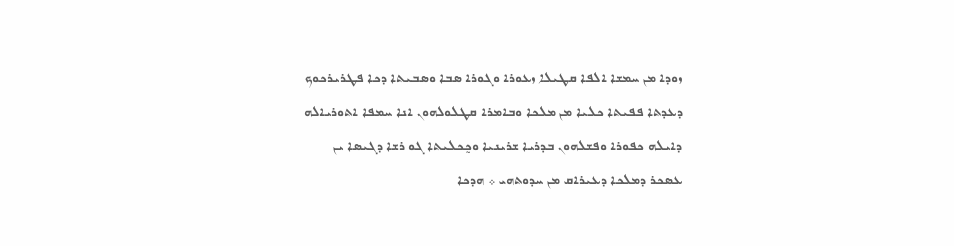ܙܘܕܐ ܡܢ ܚܡܫܐ ܐܠܦܐ ܩܛܝܠܐ ܙܥܘܪܐ ܘܓܘܪܐ ܤܒܐ ܘܣܒܝܬܐ ܕܟܐ ܦܛܪܝܪܟܘܟ ܕܥܕܬܐ ܦܦܝܬܐ ܟܠܝܐ ܡܢ ܡܠܟܐ ܘܒܐܡܪܐ ܩܛܠܘܠܗܘܢ ܐܢܐ ܚܡܦܐ ܐܬܘܪܝܐܠܗ ܕܐܝܠܗ ܟܦܘܪܐ ܘܦܫܠܗܘܢ ܒܕܪܝܐ ܫܪܝܢܝܐ ܘܟ̰ܟܠܝܬܐ ܓܘ ܪܫܐ ܕܓܝܤܐ ܝܢ ܥܣܟܪ ܕܡܠܟܐ ܕܥܝܪܐܩ ܡܢ ܚܕܘܬܗܝ ܀ ܗܕܟܐ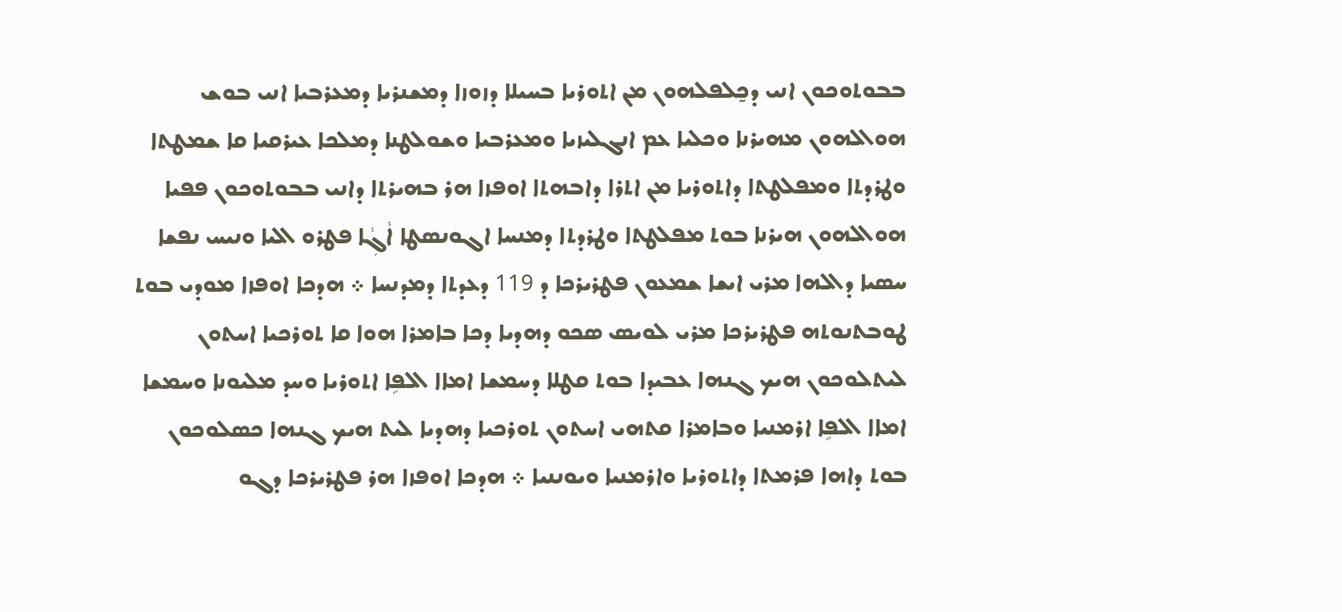ܒܒܘܬܘܟܘܢ ܐܢܝ ܕܟ̰ܠܦܠܗܘܢ ܡܢ ܐܬܘܪܝܐ ܒܚܝܠܐ ܕܙܘܙܐ ܕܡܫܢܪܝܐ ܕܡܥܪܒܝܐ ܐܢܝ ܒܘܫ ܗܘܐܠܗܘܢ ܡܗܝܪܢܐ ܘܟܠܝܐ ܥܡ ܐܢܓܠܝܙܝܐ ܘܡܥܪܒܝܐ ܘܫܘܠܛܢܐ ܕܡܠܟܐ ܥܝܪܩܝܐ ܩܐ ܫܡܛܬܐ ܘܛܪܕܬܐ ܘܡܦܠܛܬܐ ܕܐܬܘܪܝܐ ܡܢ ܐܬܪܐ ܕܐܒܗܬܐ ܐܘܦܙܐ ܗܪ ܒܗܝܪܬܐ ܕܐܢܝ ܒܒܘܬܘܟܘܢ ܦܦܝܐ ܗܘܐܠܗܘܢ ܗܝܪܢܐ ܒܘܬ ܡܦܠܛܬܐ ܘܛܪܕܬܐ ܕܡܢܚܐ ܐܓܘܢܤܛܐ ܐܵܓܼܵܐ ܦܛܪܘ ܐܠܝܐ ܘܢܝܚ ܢܦܫܐ ܚܤܝܐ ܕܐܠܗܐ ܡܪܝ ܐܝܫܐ ܫܡܥܘܢ ܦܛܪܝܪܟܐ ܕ 119 ܕܥܕܬܐ ܕܡܕܢܚܐ ܀ ܗܕܟܐ ܐܘܦܙܐ ܡܘܕܝ ܒܘܬ ܛܘܒܬܢܘܬܗ ܦܛܪܝܪܟܐ ܡܪܝ ܠܘܝܣ ܤܟܘ ܕܗܕܝܐ ܕܟܐ ܒܐܡܪܐ ܗܘܐ ܩܐ ܬܘܪܟܝܐ ܐܚܬܘܢ ܠܝܬܠܘܟܘܢ ܗܝܟ ܓܢܗܐ ܥܒܝܕܐ ܒܘܬ ܩܛܠܐ ܕܚܡܫܐ ܐܡܐܐ ܐܠܦܹܐ ܐܬܘܪܝܐ ܘܚܕ ܡܠܝܘܢܐ ܘܚܡܫܐ ܐܡܐܐ ܐܠܦܹܐ ܐܪܡܢܝܐ ܘܒܐܡܪܐ ܩܬܗܝ ܐܚܬܘܢ ܬܘܪܟܝܐ ܕܗܕܝܐ ܠܝܬ ܗܝܟ ܓܢܗܐ ܟܤܠܘܟܘܢ ܒܘܬ ܕܐܗܐ ܦܪܡܬܐ ܕܐܬܘܪܝܐ ܘܐܪܡܢܝܐ ܘܝܘܢܢܝܐ ܀ ܗܕܟܐ ܐܘܦܙܐ ܗܪ ܦܛܪܝܪܟܐ ܕܓܘ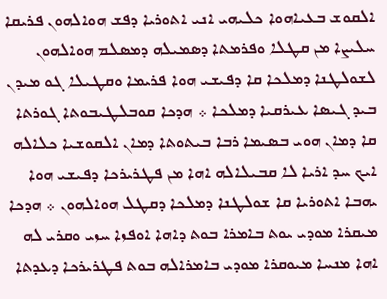ܐܠܩܘܫ ܒܥܝܐܗܘܐ ܟܠܝܗܝ ܐܢܝ ܐܬܘܪܝܐ ܕܦܫ ܗܘܐܠܗܘܢ ܦܪܝܩܐ ܚܠܝܨܐ ܡܢ ܩܛܠܐ ܘܦܪܡܬܐ ܕܤܡܝܠܗ ܕܡܤܠܡ ܗܘܐܠܗܘܢ ܠܫܘܠܛܢܐ ܕܡܠܟܐ ܩܐ ܕܦܝܫܝ ܗܘܐ ܦܪܝܡܐ ܘܩܛܝܠܐ ܓܘ ܡܝܕܢ ܒܝܕ ܓܝܤܐ ܥܝܪܩܝܐ ܕܡܠܟܐ ܀ ܗܕܟܐ ܩܘܒܠܛܝܒܘܬܐ ܓܘܪܬܐ ܩܐ ܕܡܐܢ ܗܘܝ ܒܤܝܡܐ ܪܒܐ ܒܝܬܘܬܐ ܕܡܐܢ ܐܠܩܘܫܝܐ ܟܠܐܠܗ ܐܝܟ ܚܕ ܐܪܝܐ ܠܐ ܩܒܝܠܐܠܗ ܐܗܐ ܡܢ ܦܛܪܝܪܟܐ ܕܦܝܫܝ ܗܘܐ ܝܗܒܐ ܐܬܘܪܝܐ ܩܐ ܫܘܠܛܢܐ ܕܡܠܟܐ ܕܩܛܠ ܗܘܐܠܗܘܢ ܀ ܗܕܟܐ ܡܝܩܪܐ ܡܘܕܝ ܝܘܬ ܒܐܡܪܐ ܒܘܬ ܕܐܗܐ ܐܘܦܙܐ ܚܙܝ ܘܩܪܝ ܠܗ ܐܗܐ ܡܢܚܐ ܡܝܘܩܪܐ ܡܘܕܝ ܒܐܡܪܐܠܗ ܒܘܬ ܦܛܪܝܪܟܐ ܕܥܕܬܐ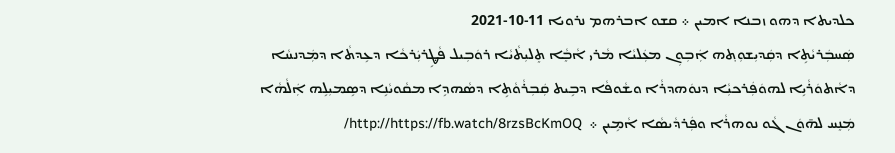ܟܠܕܝܬܐ ܕܗܘ ܙܒܢܐ ܐܡܝܢ ܀ ܩܫܘ ܐܒܪܗܡ ܢܪܘܝܐ 11-10-2021
ܤܲܚܒܲܪܝܵܬܹܐ ܕܩܲܕܝܼܫܘܼܬ݂ܗ ܐܲܒܼܘܼܢ ܡܥܲܠܝܵܐ ܡܵܪܝ ܐܵܒܸܵܐ ܬܸܠܝܼܬܵܝܵܐ ܪܘܿܒܼܝܠ ܦܵܜܹܪܝܲܪܟܵܐ ܕܥܹܕܬܵܐ ܕܡܲܕܢܚܵܐ ܕܐܵܬܘܿܪܵܝܹܐ ܠܗܘܿܦܲܪܟܝܼܵܐ ܕܢܘܿܗܕܪܵܐ ܘܫܵܘܦܵܐ ܕܒܹܝܬ ܩܲܒܼܪܵܘܵܬܹܐ ܕܤܵܗܕܹܐ ܡܩܵܘܝܵܢܹܐ ܕܣܹܡܝܼܠܹܗ ܐܲܠܵܗܵܐ ܡܲܢܸܚ ܠܗ̄ܘܿܢ ܓܵܘ ܢܘܗܪܵܐ ܘܦܲܪܕܵܝܤܵܐ ܐܵܡܹܝܢ ܀  http://https://fb.watch/8rzsBcKmOQ/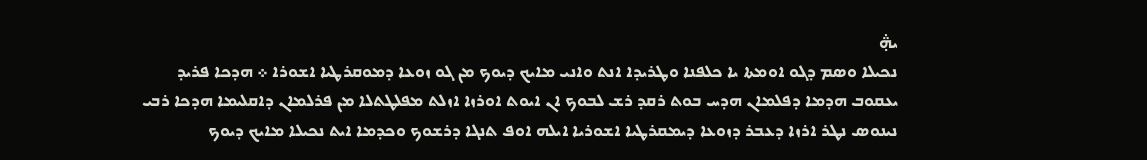ܞ
ܢܟܝܠܐ ܘܤܡ ܕܓܘ ܐܘܡܬܐ ܝܐ ܟܠܦܢܐ ܘܛܪܝܕܐ ܐܢܬ ܘܐܢܝ ܡܐܝܟ ܕܝܘܟ ܡܢ ܓܘ ܙܘܥܐ ܕܡܘܩܪܛܝܐ ܐܫܘܪܐ ܀ ܗܕܟܐ ܦܪܝܕ ܝܥܩܘܒ ܗܕܡܐ ܕܦܠܡܐܢ ܗܕܚ ܒܘܬ ܪܩܕ ܪܫ ܠܒܘܟ ܐܢ ܐܝܘܬ ܐܘܪܙܐ ܐܙܠܬ ܡܦܠܛܬܠܐ ܡܢ ܦܪܠܡܐܢ ܕܐܩܠܝܡܐ ܗܕܟܐ ܪܒܝ ܢܝܢܘܣ ܢܛܪ ܐܪܙܐ ܕܥܒܪ ܕܙܘܥܐ ܕܝܡܩܪܛܝܐ ܐܫܘܪܝܐ ܐܝܠܗ ܐܘܦ ܬܢܓܐ ܕܪܫܘܟ ܘܟܕܡܐ ܐܝܬ ܢܟܝܠܐ ܡܐܝܟ ܕܝܘܟ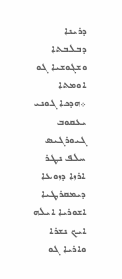ܕܪܝܢܐ ܕܒܠܒܬܐ ܘܫܓܘܫܝܐ ܓܘ ܐܘܡܬܐ ܀ܗܕܟܐ ܓܘܢܝ ܝܥܩܘܒ ܓܝܘܪܓܝܣ ܚܠܦ ܢܛܪ ܐܪܙܐ ܕܙܘܥܐ ܕܝܡܩܪܛܝܐ ܐܫܘܪܝܐ ܐܝܠܗ ܐܝܟ ܢܫܪܐ ܘܐܪܝܐ ܓܘ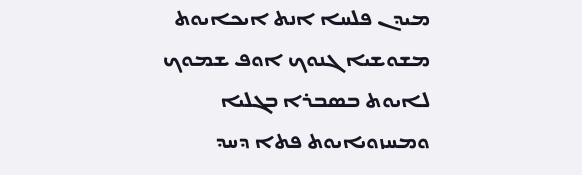ܡܝܕܢ ܦܠܚܐ ܐܢܬ ܐܝܟܐܝܘܬ ܡܫܘܫܝܐ ܓܢܘܟ ܐܘܦ ܫܡܘܟ ܠܐܝܘܬ ܒܤܒܪܐ ܒܓܠܝܐ ܘܡܚܙܘܝܐܝܘܬ ܦܬܐ ܕܚܕ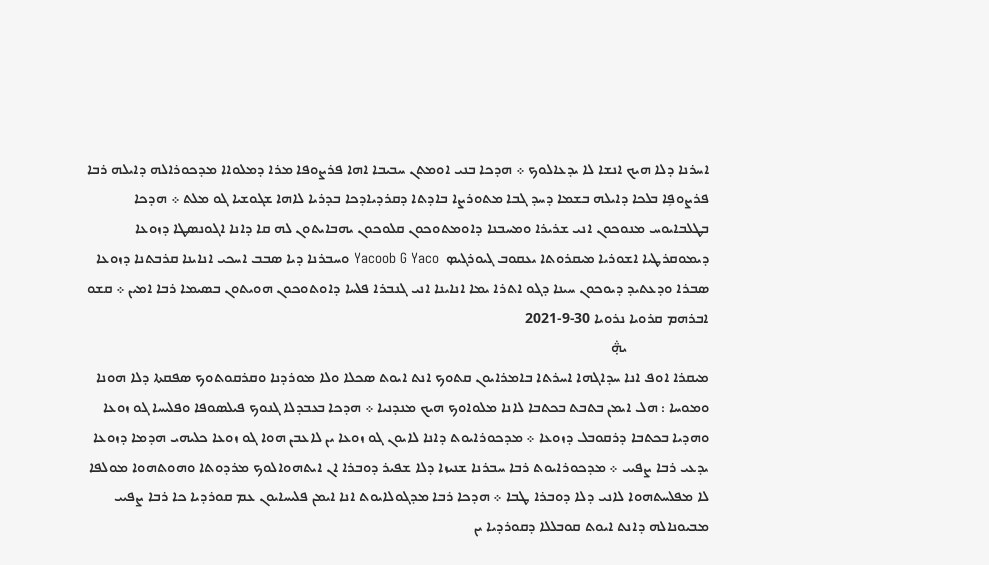ܐܚܪܢܐ ܕܠܐ ܗܝܟ ܐܢܫܐ ܠܐ ܝܕܥܐܠܘܟ ܀ ܗܕܟܐ ܒܢܝ ܐܘܡܬܢ ܚܒܝܒܐ ܐܗܐ ܦܪܨܘܦܐ ܡܪܐ ܕܡܠܘܐܐ ܡܕܟܘܪܐܠܗ ܕܐܝܠܗ ܪܒܐ ܦܪܨܘܦܹܐ ܒܠܟܐ ܕܐܝܠܗ ܒܫܡܐ ܕܚܕ ܓܒܐ ܡܬܘܪܨܐ ܒܐܕܬܐ ܕܩܪܕܝܐܕܟܐ ܒܕܪܝܐ ܠܐܗܐ ܫܓܘܫܝܐ ܓܘ ܡܠܬ ܀ ܗܕܟܐ ܒܛܠܒܐܝܘܚ ܡܢܘܟܘܢ ܐܢܝ ܫܪܝܪܐ ܘܡܚܒܢܐ ܕܐܘܡܬܘܟܘܢ ܩܠܘܟܘܢ ܝܗܒܐܝܬܘܢ ܠܗ ܩܐ ܕܐܢܐ ܐܓܘܢܤܛܐ ܕܙܘܥܐ ܕܝܡܘܩܪܛܝܐ ܐܫܘܪܝܐ ܡܝܩܪܘܬܐ ܝܥܩܘܒ ܓܝܘܪܓܝܤ  Yacoob G Yaco ܘܚܒܪܢܐ ܕܝܐ ܣܒܒ ܐܚܟܝ ܐܢܐܝܢܐ ܩܪܒܬܢܐ ܕܙܘܥܐ ܤܒܪܐ ܘܕܥܬܝܕ ܕܝܘܟܘܢ ܚܝܢܐ ܕܓܘ ܐܬܪܐ ܝܡܐ ܐܢܐܝܢܐ ܐܢܝ ܓܢܒܪܐ ܦܠܚܐ ܕܐܘܬܘܟܘܢ ܗܘܝܬܘܢ ܒܤܝܡܐ ܪܒܐ ܐܡܝܢ ܀ ܩܫܘ ܐܒܪܗܡ ܩܪܘܝܐ ܢܪܘܝܐ 30-9-2021
                       ܞ
ܡܝܩܪܐ ܐܘܦ ܐܢܐ ܚܕܐܓܗܐ ܐܚܪܬܐ ܒܐܡܪܐܝܘܢ ܩܬܘܟ ܐܢܬ ܐܝܘܬ ܤܟܠܐ ܘܠܐ ܡܘܪܕܢܐ ܘܩܪܩܘܬܘܟ ܤܦܩܬܐ ܕܠܐ ܗܘܢܐ ܘܡܘܚܐ : ܗܠ ܐܝܡܢ ܒܬܒܬ ܒܟܬܒܐ ܠܐܢܐ ܡܠܘܐܘܟ ܗܝܟ ܡܢܕܢܝܐ ܀ ܗܕܟܐ ܒܥܒܕܠܐ ܓܢܘܟ ܦܝܠܤܘܦܐ ܘܦܠܝܚܐ ܓܘ ܙܘܥܐ ܘܗܕܝܐ ܒܟܬܒܐ ܕܪܩܘܒܠ ܕܙܘܥܐ ܀ ܡܕܟܘܪܐܝܘܬ ܕܐܢܐ ܠܐܝܘܢ ܓܘ ܙܘܥܐ ܝܢ ܠܐܥܒܢ ܗܘܐ ܓܘ ܙܘܥܐ ܟܠܝܗܝ ܗܕܡܐ ܕܙܘܥܐ ܝܕܥܝ ܪܒܐ ܨܦܝܝ ܀ ܡܕܟܘܪܐܝܘܬ ܪܒܐ ܚܒܪܢܐ ܫܢܝܙܐ ܕܠܐ ܫܦܝܪ ܕܘܒܪܐ ܐܢ ܐܝܬܗܘܐܠܘܟ ܡܪܕܘܬܐ ܘܗܘܬܗܘܐ ܡܘܠܦܐ ܠܐ ܡܦܠܚܬܗܘܐ ܠܐܢܝ ܕܠܐ ܕܘܒܪܐ ܛܒܐ ܀ ܗܕܟܐ ܪܒܐ ܡܕܓܘܠܐܝܘܬ ܐܢܐ ܐܝܡܢ ܦܠܝܚܐܝܘܢ ܥܡ ܩܘܪܕܝܐ ܟܐ ܪܒܐ ܨܦܝܝ ܡܒܝܘܢܐܠܗ ܕܐܢܬ ܐܝܘܬ ܩܘܒܠܠܐ ܕܩܘܪܕܝܐ ܝܢ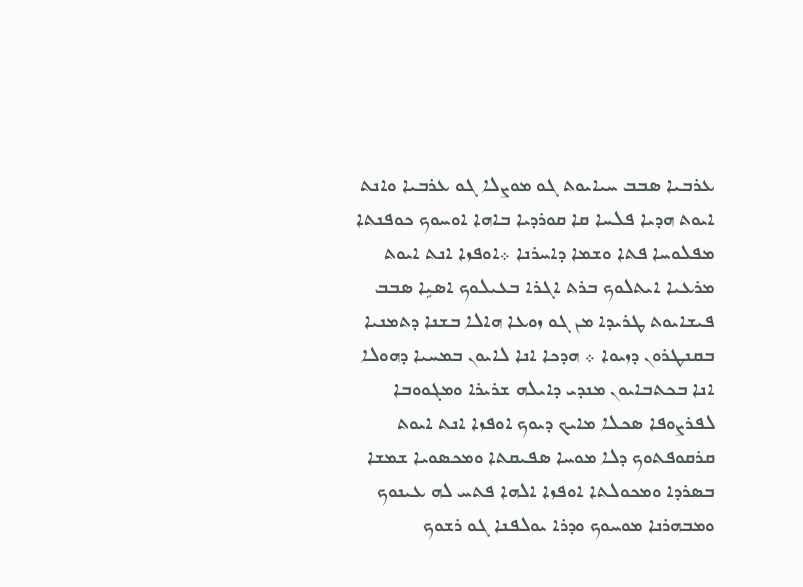ܥܪܒܝܐ ܤܒܒ ܚܝܐܝܘܬ ܓܘ ܡܘܨܠܐ ܓܘ ܥܪܒܝܐ ܘܐܢܬ ܐܝܘܬ ܗܕܝܐ ܦܠܚܐ ܩܐ ܩܘܪܕܝܐ ܒܐܗܐ ܐܘܚܘܟ ܟܘܦܢܬܐ ܡܦܠܘܚܐ ܦܬܐ ܘܫܡܐ ܕܐܚܪܢܐ ܀ܐܘܦܙܐ ܐܢܬ ܐܝܘܬ ܡܪܥܝܐ ܐܝܬܠܘܟ ܒܪܬ ܐܓܪܐ ܒܥܝܠܘܟ ܐܣܝܹܐ ܤܒܒ ܦܝܫܐܝܘܬ ܛܪܝܕܐ ܡܢ ܓܘ ܙܘܥܐ ܗܐܠܐ ܒܫܢܐ ܕܬܡܢܝܐ ܒܩܢܛܪܘܢ ܕܙܝܘܐ ܀ ܗܕܟܐ ܐܢܐ ܠܐܝܘܢ ܒܡܚܝܐ ܕܗܘܠܐ ܐܢܐ ܒܟܬܒܐܝܘܢ ܡܢܕܝ ܕܐܝܠܗ ܫܪܝܪܐ ܘܡܓܘܘܒܐ ܠܦܪܨܘܦܐ ܤܟܠܐ ܡܐܝܟ ܕܝܘܟ ܐܘܦܙܐ ܐܢܬ ܐܝܘܬ ܩܪܩܘܦܬܘܟ ܕܠܐ ܡܘܚܐ ܤܦܝܩܬܐ ܘܡܟܤܘܝܐ ܫܡܫܐ ܒܤܪܕܐ ܘܡܟܘܠܬܐ ܐܘܦܙܐ ܐܠܗܐ ܦܬܚ ܠܗ ܥܝܢܘܟ ܘܡܒܗܪܢܐ ܡܘܚܘܟ ܘܕܪܐ ܝܘܠܦܢܐ ܓܘ ܪܫܘܟ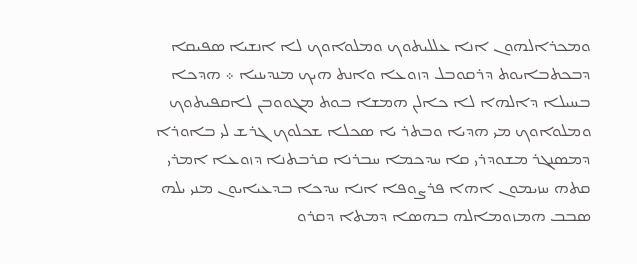ܘܡܟܪܐܠܗܘܢ ܐܢܐ ܥܠܠܝܬܘܟ ܘܡܠܘܐܘܟ ܠܐ ܐܢܫܝܐ ܣܦܝܩܐ ܕܒܟܬܒܐܝܘܬ ܕܪܩܘܒܠ ܕܙܘܥܐ ܘܐܢܬ ܗܝܟ ܡܢܕܝܢܝܐ ܀ ܗܕܟܐ ܒܚܝܠܐ ܕܐܠܗܐ ܠܐ ܟܐܠܢ ܗܡܫܐ ܒܘܬ ܡܓܘܘܒܢ ܠܐܩܦܝܬܘܟ ܘܡܠܘܐܘܟ ܡܝ ܗܕܝܐ ܘܒܬܪ ܝܐ ܤܟܠܐ ܫܟܠܘܟ ܓܪܫ ܠܝ ܒܐܘܪܐ ܕܡܤܢܓܪ ܡܫܘܕܪܝ ܩܐ ܚܕܟܡܐ ܚܒܪܢܐ ܩܪܒܬܢܐ ܕܙܘܥܐ ܐܡܪܝ ܩܬܗ ܚܙܝܡܘܢ ܐܗܐ ܦܪܨܘܦܐ ܐܢܐ ܚܕܟܐ ܒܕܥܝܐܝܘܢ ܡܢܝ ܝܠܗ ܣܒܒ ܗܡܙܘܡܐܠܗ ܒܗܤܐ ܕܡܬܐ ܕܩܪܘ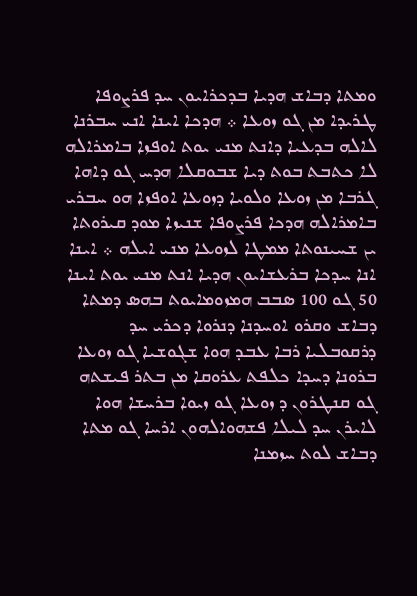ܘܡܬܐ ܕܒܐܫ ܗܕܝܐ ܒܕܟܪܐܝܘܢ ܚܕ ܦܪܨܘܦܐ ܛܪܝܕܐ ܡܢ ܓܘ ܙܘܥܐ ܀ ܗܕܟܐ ܐܝܢܐ ܐܢܝ ܚܒܪܢܐ ܠܐܠܗ ܒܕܥܝܐ ܕܐܢܬ ܡܢܝ ܝܘܬ ܐܘܦܙܐ ܒܐܡܪܐܠܗ ܠܐ ܟܬܒܬ ܒܘܬ ܕܝܐ ܫܒܘܩܠܐ ܗܕܚ ܓܘ ܕܐܗܐ ܓܪܒܐ ܡܢ ܙܘܥܐ ܘܠܘܝܐ ܕܙܘܥܐ ܐܘܦܙܐ ܗܘ ܚܒܪܝ ܒܐܡܪܐܠܗ ܗܕܟܐ ܦܪܨܘܦܐ ܫܢܝܙܐ ܡܘܕ ܩܝܪܘܬܐ ܝܢ ܫܚܝܢܘܬܐ ܡܡܛܐ ܠܙܘܥܐ ܡܢܝ ܐܝܠܗ ܀ ܐܝܢܐ ܐܢܐ ܚܕܟܐ ܒܪܥܫܐܝܘܢ ܗܕܝܐ ܐܢܬ ܡܢܝ ܝܘܬ ܐܝܢܐ 50 ܓܘ 100 ܤܒܒ ܗܡܙܘܡܐܝܘܬ ܒܗܣ ܕܡܬܐ ܕܒܐܫ ܘܩܪܘ ܐܘܚܕܢܐ ܕܢܪܘܐ ܕܟܪܝ ܚܕ ܕܪܩܘܒܠܝܐ ܪܒܐ ܥܒܕ ܗܘܐ ܫܓܘܫܝܐ ܓܘ ܙܘܥܐ ܒܪܘܢܐ ܕܚܕܐ ܟܠܦܬ ܥܪܘܩܐ ܡܢ ܒܬܪ ܦܝܫܬܗ ܓܘ ܩܢܛܪܘܢ ܕ ܙܘܥܐ ܓܘ ܙܝܘܐ ܒܪܚܫܐ ܗܘܐ ܠܐܝܪܢ ܚܕ ܠܝܠܐ ܦܫܗܘܐܠܗܘܢ ܐܪܚܐ ܓܘ ܡܬܐ ܕܒܐܫ ܠܘܬ ܚܙܡܢܐ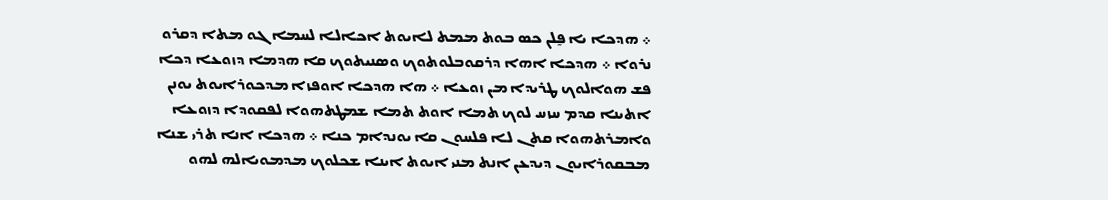܀ ܗܕܟܐ ܝܐ ܦ̰ܠܢ ܟܤ ܒܘܬ ܡܡܬ ܠܐܝܘܬ ܐܟܐܠܐ ܠܚܡܐ ܓܘ ܡܬܐ ܕܩܪܘ ܢܪܘܐ ܀ ܗܕܟܐ ܐܗܐ ܕܪܩܘܒܠܘܬܘܟ ܘܣܢܝܬܘܟ ܩܐ ܗܕܡܐ ܕܙܘܥܐ ܕܟܐ ܦܫ ܗܘܐܠܘܟ ܛܪܝܕܐ ܡܢ ܙܘܥܐ ܀ ܗܐ ܗܕܟܐ ܐܘܦܙܐ ܡܕܟܘܪܐܝܘܬ ܝܘܢܢ ܐܬܝܢܐ ܩܕܡ ܚܙܚ ܠܘܟ ܬܡܐ ܐܘܬ ܬܡܐ ܫܡܛܬܗܘܐ ܠܦܩܘܕܐ ܕܙܘܥܐ ܘܐܡܪܬܗܘܐ ܩܬܢ ܠܐ ܦܠܚܘܢ ܩܐ ܝܘܢܕܐܡ ܟܢܐ ܀ ܗܕܟܐ ܐܢܐ ܬܪܝ ܫܢܐ ܡܒܩܘܪܐܝܘܢ ܕܝܕܥܢ ܐܢܬ ܡܢܝ ܐܝܘܬ ܐܝܢܐ ܫܟܠܘܟ ܡܕܡܘܝܐܠܗ ܠܗܘ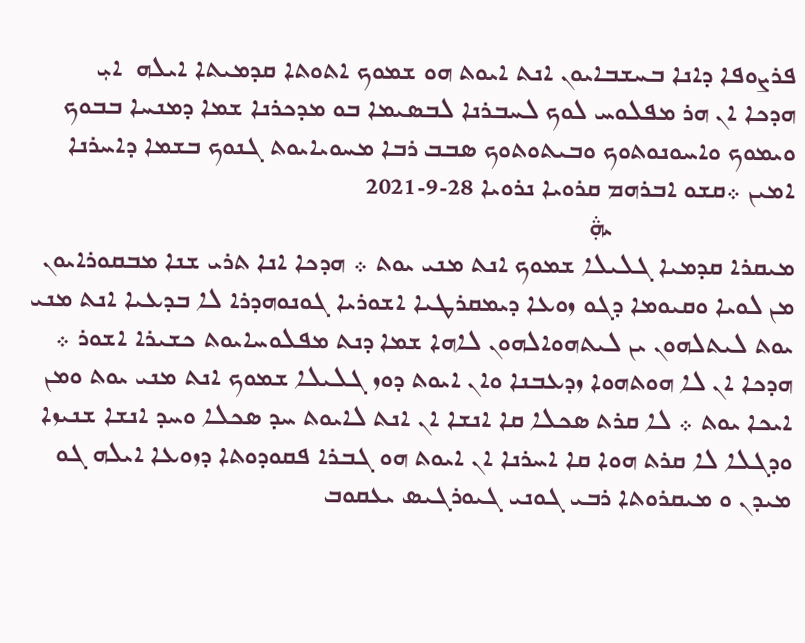ܦܪܨܘܦܐ ܕܐܢܐ ܒܚܫܒܐܝܘܢ ܐܢܬ ܐܝܘܬ ܗܘ ܫܡܘܟ ܐܬܘܬܐ ܩܕܡܝܬܐ ܐܝܠܗ  ܐܝܼ   ܗܕܟܐ ܐܢ ܗܪ ܡܦܠܘܚ ܠܘܟ ܠܚܒܪܢܐ ܠܒܤܝܡܐ ܒܘ ܡܕܟܪܢܐ ܫܡܐ ܕܡܢܚܐ ܒܒܘܟ ܘܝܡܘܟ ܘܐܚܘܢܘܬܘܟ ܘܒܝܬܘܬܘܟ ܤܒܒ ܪܒܐ ܡܚܘܝܐܝܘܬ ܓܢܘܟ ܒܫܡܐ ܕܐܚܪܢܐ ܐܡܝܢ ܀ܩܫܘ ܐܒܪܗܡ ܩܪܘܝܐ ܢܪܘܝܐ 28-9-2021
                          ܞ
ܡܝܩܪܐ ܩܕܡܝܐ ܓܠܝܠܐ ܫܡܘܟ ܐܢܬ ܡܢܝ ܝܘܬ ܀ ܗܕܟܐ ܐܢܐ ܬܪܝ ܫܢܐ ܡܒܩܘܪܐܝܘܢ ܡܢ ܠܘܝܐ ܘܩܝܘܡܐ ܕܓܘ ܙܘܥܐ ܕܝܡܩܪܛܝܐ ܐܫܘܪܝܐ ܓܘܢܘܗܕܪܐ ܠܐ ܒܕܥܝܐ ܐܢܬ ܡܢܝ ܝܘܬ ܠܝܬܠܗܘܢ ܝܢ ܠܝܬܗܘܐܠܗܘܢ ܠܐܗܐ ܫܡܐ ܕܢܬ ܡܦܠܘܚܐܝܘܬ ܟܫܝܪܐ ܐܫܘܪ ܀ ܗܕܟܐ ܐܢ ܠܐ ܗܘܬܗܘܐ ܙܕܥܒܢܐ ܘܐܢ ܐܝܘܬ ܕܘܙ ܓܠܝܠܐ ܫܡܘܟ ܐܢܬ ܡܢܝ ܝܘܬ ܘܡܢ ܐܝܟܐ ܝܘܬ ܀ ܠܐ ܩܪܬ ܤܟܠܐ ܩܐ ܐܢܫܐ ܐܢ ܐܢܬ ܠܐܝܘܬ ܚܕ ܤܟܠܐ ܘܚܕ ܐܢܫܐ ܫܢܝܙܐ ܘܕܓܠܐ ܠܐ ܩܪܬ ܗܘܐ ܩܐ ܐܚܪܢܐ ܐܢ ܐܝܘܬ ܗܘ ܓܒܪܐ ܦܩܘܕܘܬܐ ܕܙܘܥܐ ܐܝܠܗ ܓܘ ܡܝܕܢ ܘ ܡܝܩܪܘܬܐ ܪܒܝ ܓܘܢܝ ܓܝܘܪܓܝܤ ܝܥܩܘܒ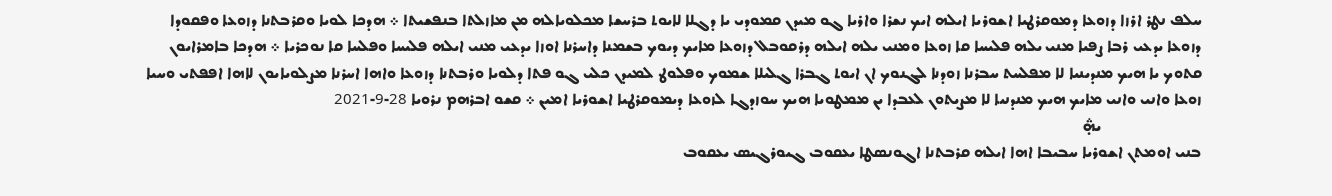ܚܠܦ ܢܛܪ ܐܪܙܐ ܕܙܘܥܐ ܕܡܘܩܪܛܝܐ ܐܫܘܪܝܐ ܐܝܠܗ ܐܝܟ ܢܫܪܐ ܘܐܪܝܐ ܓܘ ܡܝܕܢ ܩܡܘܕܝ ܝܐ ܕܓܠܐ ܠܐܝܘܬ ܒܪܚܫܐ ܡܟܠܘܝܐܠܗ ܡܢ ܡܐܙܠܬܐ ܒܢܦܫܝܬܐ ܀ ܗܕܟܐ ܠܘܝܐ ܘܩܪܒܬܢܐ ܕܙܘܥܐ ܘܦܩܘܕܐ ܕܙܘܥܐ ܝܕܥܝ ܪܒܐ ܨܦܝܐ ܡܢܝ ܝܠܗ ܦܠܝܚܐ ܩܐ ܙܘܥܐ ܘܡܢܝ ܝܠܗ ܐܝܠܗ ܕܪܩܘܒܠ ܕܙܘܥܐ ܡܐܝܟ ܕܝܘܟ ܒܫܡܢܐ ܕܐܚܪܢܐ ܐܘܙܐ ܝܕܥܝ ܡܢܝ ܐܝܠܗ ܦܠܝܚܐ ܘܦܠܚܐ ܩܐ ܢܘܟܪܝܐ ܀ ܗܕܟܐ ܒܐܡܪܐܝܘܢ ܩܬܘܟ ܝܐ ܗܝܟ ܡܢܕܝܢܝܐ ܠܐ ܡܦܠܚܬ ܚܒܪܢܐ ܙܘܕܢܐ ܠܓܢܘܟ ܐܢ ܐܝܘܬ ܓܒܪܐ ܓܠܝܠܐ ܫܡܘܟ ܘܦܠܘܛ ܠܡܝܕܢ ܟܠܝ ܓܘ ܦܬܐ ܕܠܘܝܐ ܘܪܒܬܢܐ ܕܙܘܥܐ ܘܐܗܐ ܐܚܪܢܐ ܡܨܠܘܝܐܝܘܢ ܠܐܗܐ ܐܦܦܬܝ ܘܚܝܐ ܙܘܥܐ ܘܐܢܝ ܘܐܢܝ ܡܐܝܟ ܗܝܟ ܡܢܕܢܝܐ ܠܐ ܡܨܝܬܘܢ ܠܥܒܕܐ ܝܢ ܡܡܛܘܝܐ ܗܝܟ ܚܘܙܕܓܐ ܠܙܘܥܐ ܕܝܡܘܩܪܛܝܐ ܐܫܘܪܝܐ ܐܡܝܢ ܀ ܩܫܘ ܐܒܪܗܡ ܢܪܘܝܐ 28-9-2021
                           ܞ
ܒܢܝ ܐܘܡܬܢ ܐܫܘܪܝܐ ܚܒܝܒܐ ܐܗܐ ܐܝܠܗ ܩܪܒܬܢܐ ܐܓܘܢܤܛܐ ܝܥܩܘܒ ܓܝܘܪܓܝܣ ܝܥܩܘܒ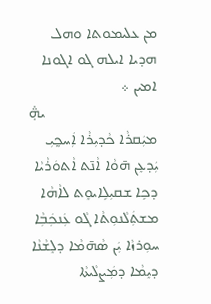ܡܢ ܥܠܝܡܘܬܐ ܘܗܠ ܗܕܝܐ ܐܝܠܗ ܓܘ ܐܓܘܢܐ ܐܡܝܢ ܀
                             ܞ
ܡܝܲܩܪܵܐ ܟܵܕܝܼܪܵܐ ܐܲܚܟ̰ܝܼ ܝܲܕܥܸܢ ܗ̄ܘܵܐ ܐܵܢ̄ܬ ܐܵܬܘܿܪܵܝܵܐ ܕܟܹܐ ܫܩܝܼܠܹܐܝܘܸܬ ܠܐܵܗܵܐ ܡܫܬܲܠܵܢܘܼܬܵܐ ܓܵܘ ܥܲܢܟܲܒܼܵܐ ܚܘܼܪܙܵܐ ܝܲܢ ܤܵܗ̄ܡܵܐ ܕܠܸܫܵܢܵܐ ܕܝܸܡܵܐ ܕܡܲܨܠܵܝܬܵܐ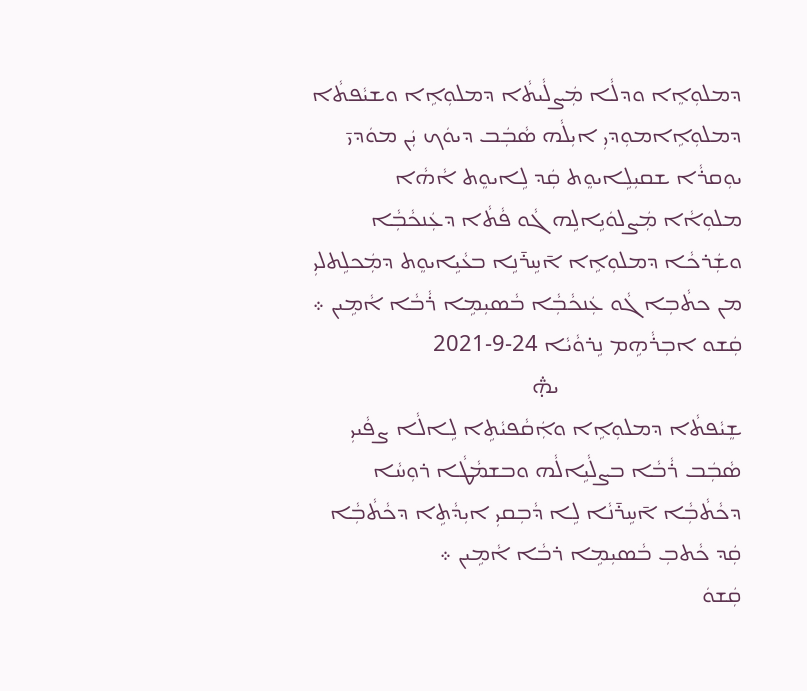ܕܡܠܘܼܐܸܐ ܘܕܠܵܐ ܡܲܨܠܵܝܬܵܐ ܕܡܠܘܼܐܹܐ ܘܫܝܵܦܬܵܐ ܕܡܠܘܼܐܹܐܡܘܼܕܝܼ ܐܝܼܠܵܗ ܤܵܒܲܒ ܕܝܘܿܟ ܝܲܢ ܡܘܿܕܝ̄ ܝܘܼܩܪܵܐ ܫܩܝܼܠܹܐܝܘܸܬ ܩܲܕ ܠܹܐܝܘܸܬ ܐܵܗܵܐ ܡܠܘܼܐܵܐ ܡܲܨܠܘܿܝܹܐܠܹܗ ܓܵܘ ܦܵܬܵܐ ܕܥܲܢܟܵܒܼܵܐ ܘܫܲܪܟܵܐ ܕܡܠܘܼܐܹܐ ܐ̄ܚܹܪ̄ܢܹܐ ܒܥܵܝܹܐܝܘܸܬ ܕܡܲܟܠܹܬܠܝܼ ܡܢ ܟܬܵܒܼܐ ܓܵܘ ܥܲܢܟܵܒܼܵܐ ܒܵܤܝܼܡܹܐ ܪܵܒܵܐ ܐܵܡܹܝܢ ܀ ܩܲܫܘ ܐܒܼܪܵܗܹܡ ܢܹܪܘܵܝܵܐ 24-9-2021
                                ܞ
ܫܸܝܵܦܬܵܐ ܕܡܠܘܼܐܹܐ ܘܐܲܩܵܦܝܵܬܹܐ ܠܹܐܠܵܐ ܨܦܵܝܝܼ ܤܵܒܲܒ ܪܵܒܵܐ ܒܨܠܵܝܹܐܠܵܗ ܘܒܫܡܵܛܵܐ ܪܘܼܚܵܐ ܕܟܵܬܵܒܼܵܐ ܐ̄ܚܹܪ̄ܢܵܐ ܠܹܐ ܕܵܒܼܩܝܼ ܐܝܼܕܵܬܹܐ ܕܟܵܬܵܒܼܵܐ ܩܲܕ ܟܵܬܒܼ ܒܵܤܝܼܡܹܐ ܪܒܵܐ ܐܵܡܹܝܢ ܀
ܩܲܫܘܿ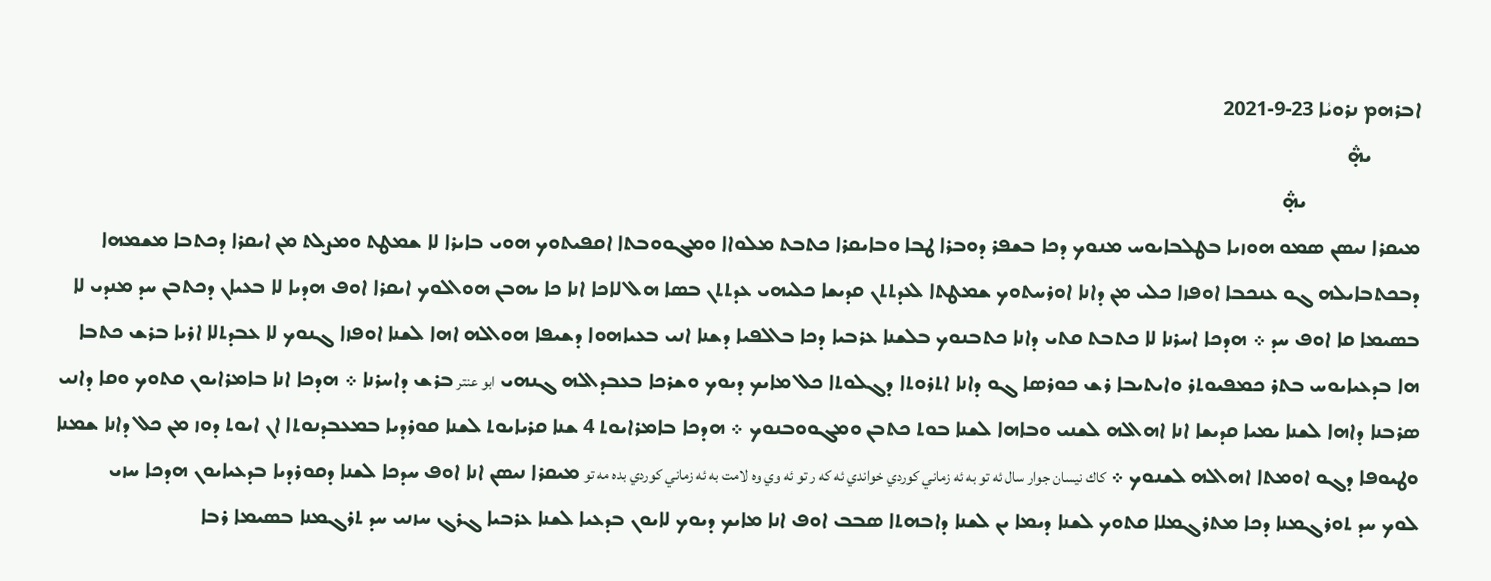ܐܒܪܗܡ ܢܪܘܝܵܐ 23-9-2021
          ܞ
                       ܞ
ܡܝܩܪܐ ܢܝܤܢ ܤܡܘ ܗܘܙܝܐ ܒܛܠܒܐܝܘܚ ܡܢܘܟ ܕܟܐ ܒܫܦܪ ܕܘܒܪܐ ܛܒܐ ܘܒܐܝܩܪܐ ܟܬܒܬ ܡܠܘܐܐ ܘܡܓܘܘܒܬܐ ܐܩܦܝܬܘܟ ܗܘܝ ܒܐܝܪܐ ܠܐ ܫܡܛܬ ܘܡܨܠܬ ܡܢ ܐܝܩܪܐ ܕܟܬܒܐ ܡܫܡܗܐ ܕܒܟܬܒܐܝܠܗ ܓܘ ܥܢܟܒܐ ܐܘܦܙܐ ܟܠܝ ܡܢ ܕܐܢܐ ܐܘܪܚܬܘܟ ܫܡܛܬܐ ܠܥܕܬܬܢ ܩܕܝܫܐ ܟܠܝܗܝ ܥܕܬܬܢ ܒܤܐ ܗܠ ܠܐܟܐ ܐܢܐ ܟܐ ܝܗܒܢ ܗܘܐܠܘܟ ܐܝܩܪܐ ܐܘܦ ܗܕܝܐ ܠܐ ܒܥܝܐܢ ܕܟܬܒܢ ܚܕ ܡܢܕܝ ܠܐ ܒܤܝܡܐ ܩܐ ܐܘܦ ܚܕ ܀ ܗܕܟܐ ܐܚܪܢܐ ܠܐ ܟܬܒܬ ܩܬܝ ܕܐܢܐ ܟܬܒܢܘܟ ܒܠܫܢܐ ܥܪܒܝܐ ܕܟܐ ܒܐܠܦܝܐ ܕܫܢܐ ܐܢܝ ܒܥܝܐܗܘܐ ܕܫܝܦܐ ܗܘܐܠܗ ܐܗܐ ܠܫܢܐ ܐܘܦܙܐ ܓܢܘܟ ܠܐ ܥܒܕܬܠܐ ܐܪܝܐ ܒܪܫ ܟܬܒܐ ܗܐ ܒܕܥܝܐܝܘܚ ܒܬܪ ܟܡܦܝܘܬܪ ܘܐܝܬܝܒܐ ܪܫ ܟܘܪܤܐ ܓܘ ܕܐܢܐ ܐܬܪܘܬܐ ܕܓܠܘܬܐ ܟܠ ܡܐܝܟ ܕܝܘܟ ܘܫܪܟܐ ܒܥܒܕܐܠܗ ܓܢܗܝ ابو عنتر ܒܪܫ ܕܐܚܪܢܐ ܀ ܗܕܟܐ ܐܢܐ ܒܐܡܪܐܝܘܢ ܩܬܘܟ ܘܩܐ ܕܐܢܝ ܤܪܒܢܐ ܕܐܗܐ ܠܫܢܐ ܝܡܝܐ ܩܕܝܫܐ ܐܢܐ ܐܗܐܠܗ ܠܫܢܝ ܘܒܐܗܐ ܠܫܢܐ ܒܘܬ ܟܬܒܢ ܘܡܓܘܘܒܢܘܟ ܀ ܗܕܟܐ ܒܐܡܪܐܝܘܬ 4 ܫܢܐ ܩܪܝܐܝܘܬ ܠܫܢܐ ܩܘܪܕܝܐ ܒܡܥܒܕܢܘܬܐ ܐܢ ܐܝܘܬ ܕܘܙ ܡܢ ܟܠ ܕܐܢܐ ܫܡܢܐ ܘܛܝܘܦܐ ܕܓܘ ܐܘܡܬܐ ܐܗܐܠܗ ܠܫܢܘܟ ܀ كاك نيسان جوار سال ئه تو به ئه زماني كوردي خواندي ئه كه ر تو ئه وي وه لامت به ئه زماني كوردي بده مه تو ܡܝܩܪܐ ܢܝܣܢ ܐܢܐ ܐܘܦ ܚܕܟܐ ܠܫܢܐ ܕܩܘܪܕܝܐ ܒܕܥܝܐܝܘܢ ܗܕܟܐ ܚܙܝ ܠܘܟ ܚܕ ܬܘܪܓܡܢܐ ܕܟܐ ܡܬܪܓܡܠܐ ܩܬܘܟ ܠܫܢܐ ܕܝܡܐ ܝܢ ܠܫܢܐ ܕܐܒܗܬܐ ܤܒܒ ܐܘܦ ܐܢܐ ܡܐܝܟ ܕܝܘܟ ܠܐܝܘܢ ܒܕܥܝܐ ܠܫܢܐ ܥܪܒܝܐ ܓܪܓ ܚܙܢܝ ܚܕ ܬܪܓܡܢܐ ܒܤܝܡܐ ܪܒܐ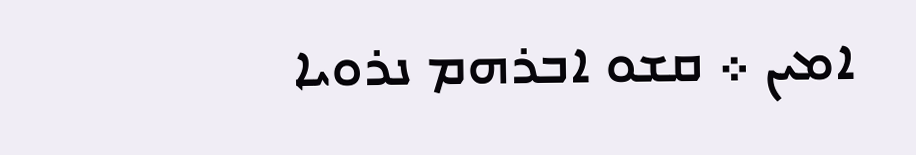ܐܡܝܢ ܀ ܩܫܘ ܐܒܪܗܡ ܢܪܘܝܐ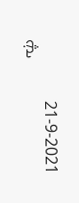21-9-2021
                            ܞ